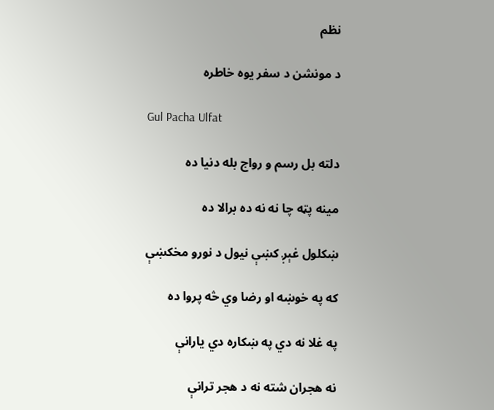نظم

د مونشن د سفر يوه خاطره

Gul Pacha Ulfat

دلته بل رسم و رواج بله دنيا ده

مينه پټه چا نه نه ده برالا ده

ښکلول غېږ کښې نيول د نورو مخکښې

که په خوښه او رضا وي څه پروا ده

په غلا نه دي په ښکاره دي يارانې

نه هجران شته نه د هجر ترانې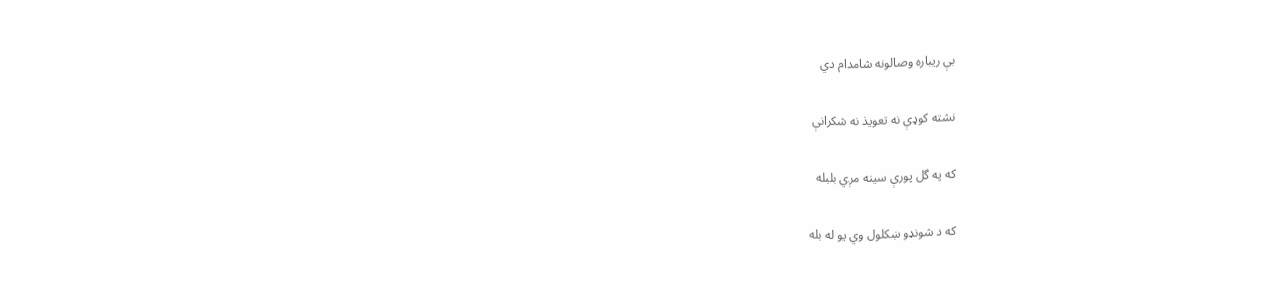بې ريباره وصالونه شامدام دي

نشته کوډې نه تعويذ نه شکرانې

که په گل پورې سينه مږي بلبله

که د شونډو ښکلول وي يو له بله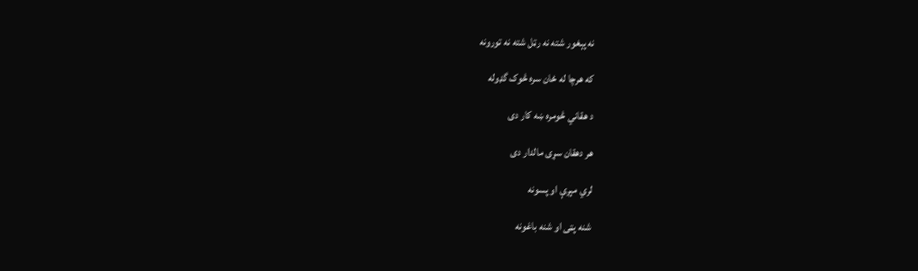نه پېغور شته نه رټل شته نه تورونه

که هرچا له ځان سره څوک گډوله

د هقاني څومره ښه کار دی

هر دهقان سړی مالدار دی

لري مېږې او پسونه

شنه پټی او شنه باغونه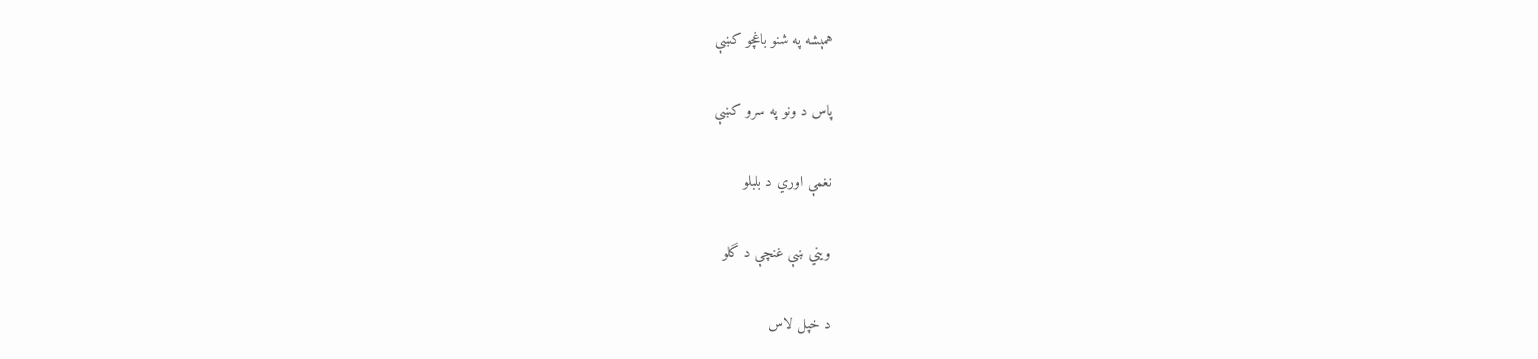همېشه په شنو باغچو کښې

پاس د ونو په سرو کښې

نغمې اوري د بلبلو

ويني ښې غنچې د گلو

د خپل لاس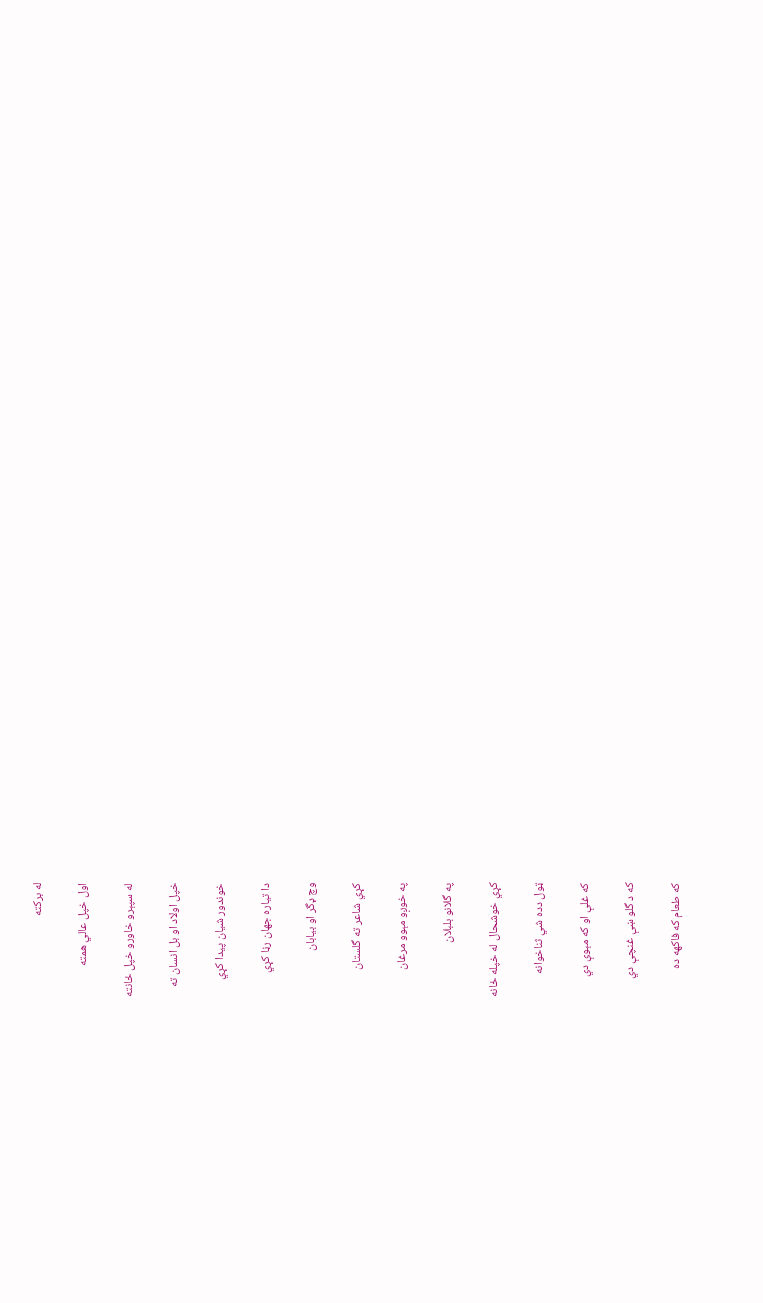له برکته

اول خپل عالي همته

له سپېرو خاورو خپل ځانته

خپل اولاد او بل انسان ته

خوندور شيان پيدا کړي

دا تياره جهان رڼا کړي

وچ ډگر او بيابان

کړي شاعر ته گلستان

په خوږو مېوو مرغان

په گلانو بلبلان

کړي خوشحال له خپله ځانه

ټول دده شي ثناخوانه

که غلې او که مېوې دي

که د گلو ښې غنچې دي

که طعام که فاکهه ده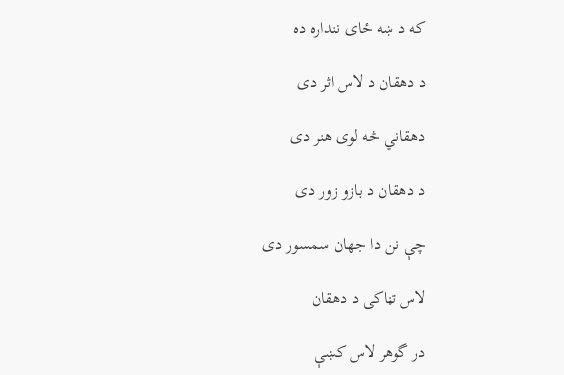که د ښه ځای ننداره ده

د دهقان د لاس اثر دی

دهقاني څه لوی هنر دی

د دهقان د بازو زور دی

چې نن دا جهان سمسور دی

لاس تڼاکی د دهقان

در گوهر لاس کښې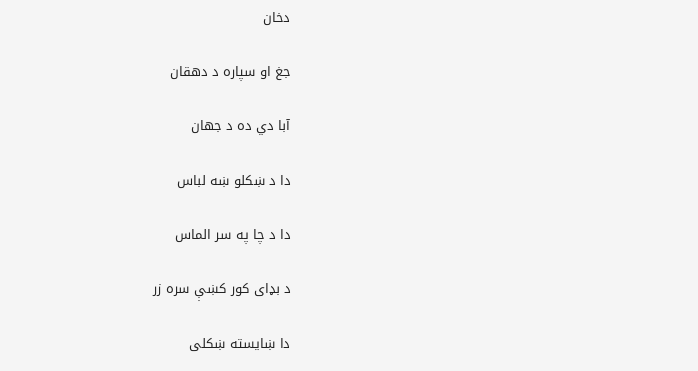دخان

جغ او سپاره د دهقان

آبا دي ده د جهان

دا د ښکلو ښه لباس

دا د چا په سر الماس

د بډای کور کښې سره زر

دا ښايسته ښکلی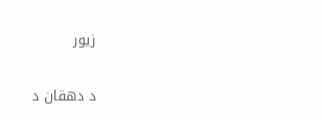زيور

د دهقان د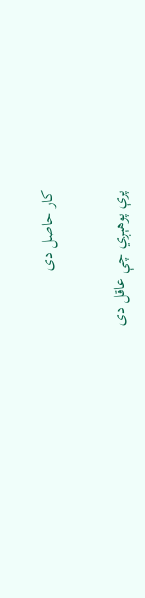کار حاصل دی

پرې پوهېږي چې عاقل دی